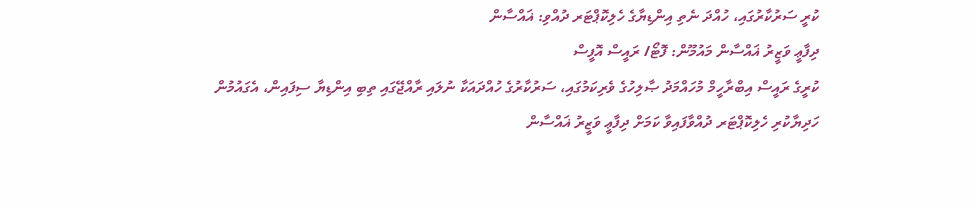ކުރީ ސަރުކާރުގައި، ހުއްދަ ނެތި އިންޑިޔާގެ ހެލިކޮޕްޓަރ ދުއްވި: ޣައްސާން
ދިފާޢީ ވަޒީރު ޣައްސާން މައުމޫން: ފޮޓޯ/ ރައީސް އޮފީސް
ކުރީގެ ރައީސް އިބްރާހީމް މުހައްމަދު ޞާލިހުގެ ވެރިކަމުގައި، ސަރުކާރުގެ ހުއްދައަކާ ނުލައި ރާއްޖޭގައި ތިބި އިންޑިޔާ ސިފައިން، އެގައުމުން ހަދިޔާކުރި ހެލިކޮޕްޓަރ ދުއްވާފައިވާ ކަމަށް ދިފާޢީ ވަޒީރު ޣައްސާން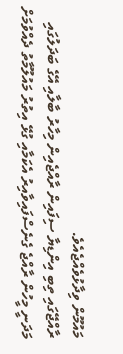މައުމޫން ވިދާޅުވެއްޖެއެވެ.
ރާއްޖޭގައި ތިބި އިންޑިޔާ ސިފައިން ރާއްޖެއިން މިހާރު ބާލާއި އޭގެ ބަދަލުގައި މަދަނީ މީހުން ރާއްޖެ ގެނެސްފައިވާއިރު އެކަމާއި ގުޅޭ އިތުރު މައުލޫމާތު ދެއްވުމަށް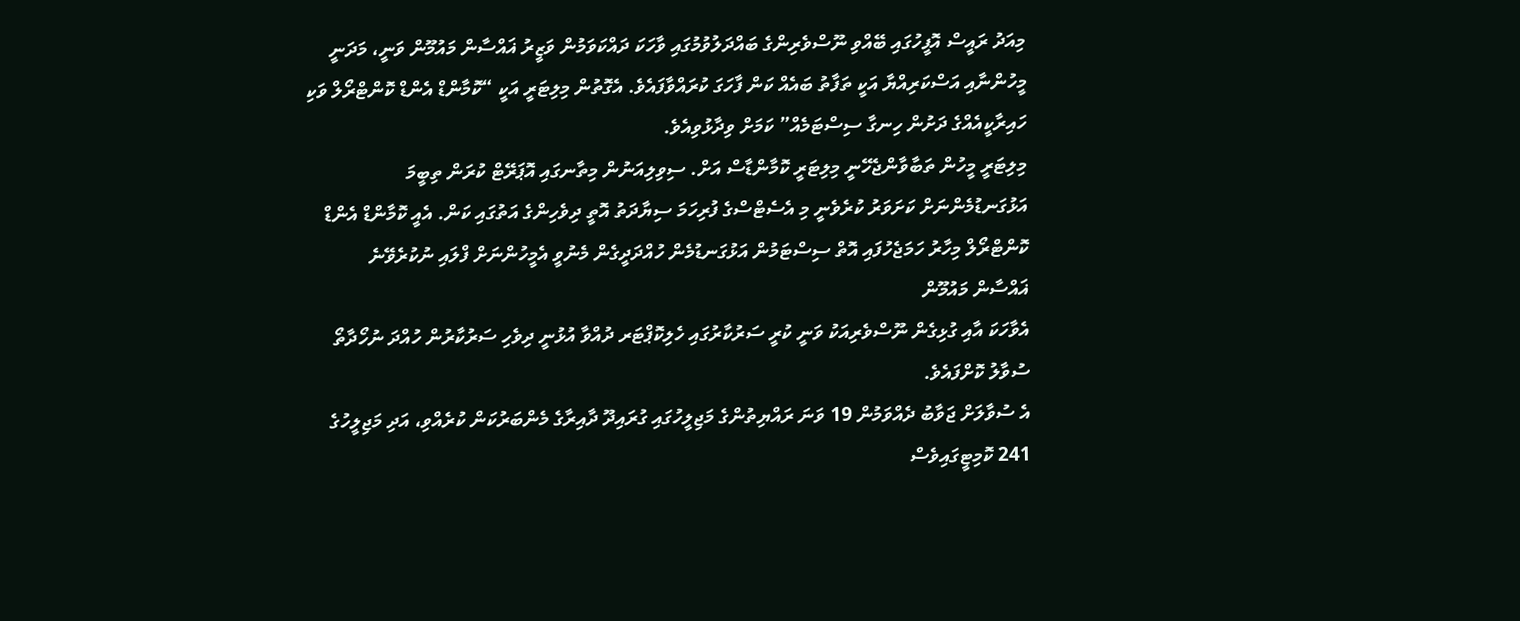މިއަދު ރައީސް އޮފީހުގައި ބޭއްވި ނޫސްވެރިންގެ ބައްދަލުވުމުގައި ވާހަކަ ދައްކަވަމުން ވަޒީރު ޣައްސާން މައުމޫން ވަނީ، މަދަނީ މީހުންނާއި އަސްކަރިއްޔާ އަކީ ތަފާތު ބައެއް ކަން ފާހަގަ ކުރައްވާފައެވެ. އެގޮތުން މިލިޓަރީ އަކީ “ކޮމާންޑް އެންޑް ކޮންޓްރޯލް ވަކި ހައިރާކީއެއްގެ ދަށުން ހިނގާ ސިސްޓަމެއް” ކަމަށް ވިދާޅުވިއެވެ.
މިލިޓަރީ މީހުން ތަބާވާންޖެހޭނީ މިލިޓަރީ ކޮމާންޑާސް އަށް. ސިވިލިއަނުން މިތާނގައި އޮޕަރޭޓް ކުރަން ތިބީމަ އަޅުގަނޑުމެންނަށް ކަށަވަރު ކުރެވެނީ މި އެސެޓްސްގެ ފުރިހަމަ ސިޔާދަތު އޮތީ ދިވެހިންގެ އަތުގައި ކަން. އެއީ ކޮމާންޑް އެންޑް ކޮންޓްރޯލް މިހާރު ހަމަޖެހުފައި އޮތް ސިސްޓަމުން އަޅުގަނޑުމެން ހުއްދަދީގެން މެނުވީ އެމީހުންނަށް ފްލައި ނުކުރެވޭނެ
ޣައްސާން މައުމޫން
އެވާހަކަ އާއި ގުޅިގެން ނޫސްވެރިއަކު ވަނީ ކުރީ ސަރުކާރުގައި ހެލިކޮޕްޓަރ ދުއްވާ އުޅުނީ ދިވެހި ސަރުކާރުން ހުއްދަ ނުހޯދާތޯ ސުވާލު ކޮށްފައެވެ.
އެ ސުވާލަށް ޖަވާބު ދެއްވަމުން 19 ވަނަ ރައްޔިތުންގެ މަޖިލީހުގައި ގުރައިދޫ ދާއިރާގެ މެންބަރުކަން ކުރެއްވި، އަދި މަޖިލީހުގެ 241 ކޮމިޓީގައިވެސް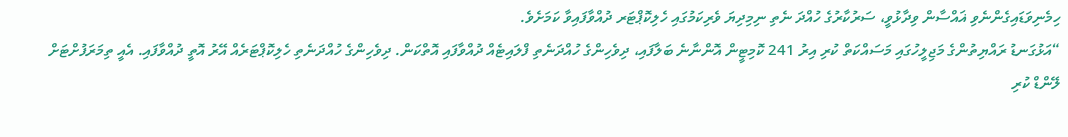ހިމެނިވަޑައިގެންނެވި ޣައްސާން ވިދާޅުވީ، ސަރުކާރުގެ ހުއްދަ ނެތި ނިމިދިޔަ ވެރިކަމުގައި ހެލިކޮޕްޓަރ ދުއްވާފައިވާ ކަމަށެވެ.
“އަޅުގަނޑު ރައްޔިތުންގެ މަޖިލީހުގައި މަސައްކަތް ކުރި އިރު 241 ކޮމިޓީން އޮންނާނެ ބަލާފައި، ދިވެހިންގެ ހުއްދަނެތި ފްލައިޓެއް ދުއްވާފައި އޮތްކަން. ދިވެހިންގެ ހުއްދަނެތި ހެލިކޮޕްޓަރެއް އޭރު އޮތީ ދުއްވާފައި. އެއީ ތިމަރަފުށްޓަށް ލޭންޑް ކުރި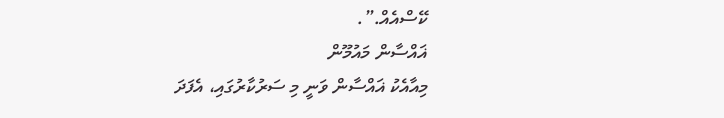ކޭސްއެއް.”.
ޣައްސާން މައުމޫން
މިއާއެކު ޣައްސާން ވަނީ މި ސަރުކާރުގައި، އެފަދަ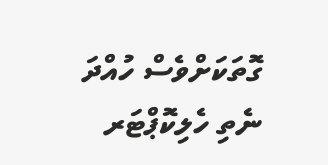ގޮތަކަށްވެސް ހުއްދަ ނެތި ހެލިކޮޕްޓަރ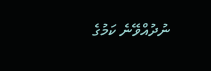ނުދުއްވޭނެ ކަމުގެ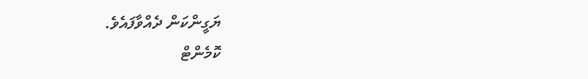ޔަގީންކަން ދެއްވާފައެވެ.
ކޮމެންޓް